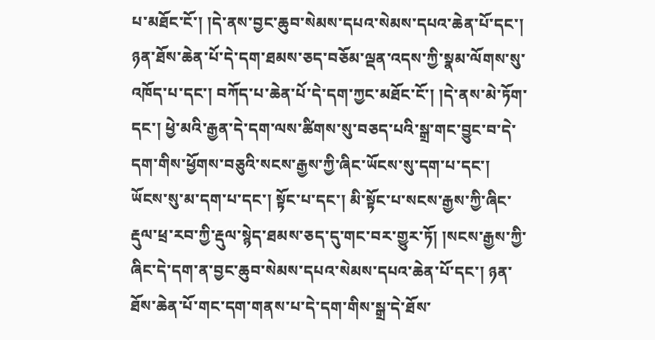པ་མཐོང་ངོ་། །དེ་ནས་བྱང་ཆུབ་སེམས་དཔའ་སེམས་དཔའ་ཆེན་པོ་དང་། ཉན་ཐོས་ཆེན་པོ་དེ་དག་ཐམས་ཅད་བཅོམ་ལྡན་འདས་ཀྱི་སྣམ་ལོགས་སུ་འཁོད་པ་དང་། བཀོད་པ་ཆེན་པོ་དེ་དག་ཀྱང་མཐོང་ངོ་། །དེ་ནས་མེ་ཏོག་དང་། ཕྱེ་མའི་རྒྱན་དེ་དག་ལས་ཚིགས་སུ་བཅད་པའི་སྒྲ་གང་བྱུང་བ་དེ་དག་གིས་ཕྱོགས་བཅུའི་སངས་རྒྱས་ཀྱི་ཞིང་ཡོངས་སུ་དག་པ་དང་། ཡོངས་སུ་མ་དག་པ་དང་། སྟོང་པ་དང་། མི་སྟོང་པ་སངས་རྒྱས་ཀྱི་ཞིང་རྡུལ་ཕྲ་རབ་ཀྱི་རྡུལ་སྙེད་ཐམས་ཅད་དུ་གང་བར་གྱུར་ཏོ། །སངས་རྒྱས་ཀྱི་ཞིང་དེ་དག་ན་བྱང་ཆུབ་སེམས་དཔའ་སེམས་དཔའ་ཆེན་པོ་དང་། ཉན་ཐོས་ཆེན་པོ་གང་དག་གནས་པ་དེ་དག་གིས་སྒྲ་དེ་ཐོས་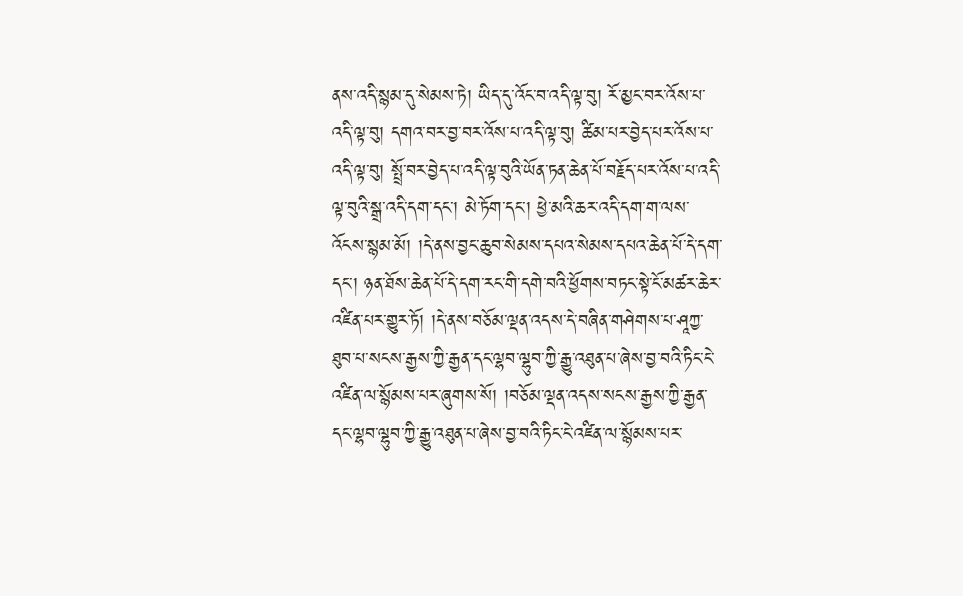ནས་འདི་སྙམ་དུ་སེམས་ཏེ། ཡིད་དུ་འོང་བ་འདི་ལྟ་བུ། རོ་མྱང་བར་འོས་པ་འདི་ལྟ་བུ། དགའ་བར་བྱ་བར་འོས་པ་འདི་ལྟ་བུ། ཚིམ་པར་བྱེད་པར་འོས་པ་འདི་ལྟ་བུ། སྤྲོ་བར་བྱེད་པ་འདི་ལྟ་བུའི་ཡོན་ཏན་ཆེན་པོ་བརྗོད་པར་འོས་པ་འདི་ལྟ་བུའི་སྒྲ་འདི་དག་དང་། མེ་ཏོག་དང་། ཕྱེ་མའི་ཆར་འདི་དག་ག་ལས་འོངས་སྙམ་མོ། །དེ་ནས་བྱང་ཆུབ་སེམས་དཔའ་སེམས་དཔའ་ཆེན་པོ་དེ་དག་དང་། ཉན་ཐོས་ཆེན་པོ་དེ་དག་རང་གི་དགེ་བའི་ཕྱོགས་བཏང་སྟེ་ངོ་མཚར་ཆེར་འཛིན་པར་གྱུར་ཏོ། །དེ་ནས་བཅོམ་ལྡན་འདས་དེ་བཞིན་གཤེགས་པ་ཤཱཀྱ་ཐུབ་པ་སངས་རྒྱས་ཀྱི་རྒྱན་དང་ལྷབ་ལྷུབ་ཀྱི་རྒྱུ་འཐུན་པ་ཞེས་བྱ་བའི་ཏིང་ངེ་འཛིན་ལ་སྙོམས་པར་ཞུགས་སོ། །བཅོམ་ལྡན་འདས་སངས་རྒྱས་ཀྱི་རྒྱན་དང་ལྷབ་ལྷུབ་ཀྱི་རྒྱུ་འཐུན་པ་ཞེས་བྱ་བའི་ཏིང་ངེ་འཛིན་ལ་སྙོམས་པར་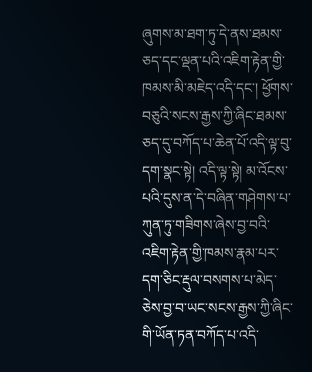ཞུགས་མ་ཐག་ཏུ་དེ་ནས་ཐམས་ཅད་དང་ལྡན་པའི་འཇིག་རྟེན་གྱི་ཁམས་མི་མཇེད་འདི་དང་། ཕྱོགས་བཅུའི་སངས་རྒྱས་ཀྱི་ཞིང་ཐམས་ཅད་དུ་བཀོད་པ་ཆེན་པོ་འདི་ལྟ་བུ་དག་སྣང་སྟེ། འདི་ལྟ་སྟེ། མ་འོངས་པའི་དུས་ན་དེ་བཞིན་གཤེགས་པ་ཀུན་ཏུ་གཟིགས་ཞེས་བྱ་བའི་འཇིག་རྟེན་གྱི་ཁམས་རྣམ་པར་དག་ཅིང་རྡུལ་བསགས་པ་མེད་ཅེས་བྱ་བ་ཡང་སངས་རྒྱས་ཀྱི་ཞིང་གི་ཡོན་ཏན་བཀོད་པ་འདི་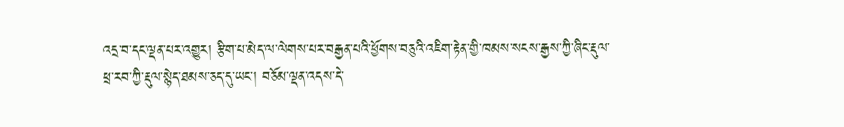འདྲ་བ་དང་ལྡན་པར་འགྱུར། རྩིག་པ་མེད་ལ་ལེགས་པར་བརྒྱན་པའི་ཕྱོགས་བཅུའི་འཇིག་རྟེན་གྱི་ཁམས་སངས་རྒྱས་ཀྱི་ཞིང་རྡུལ་ཕྲ་རབ་ཀྱི་རྡུལ་སྙེད་ཐམས་ཅད་དུ་ཡང་། བཅོམ་ལྡན་འདས་དེ་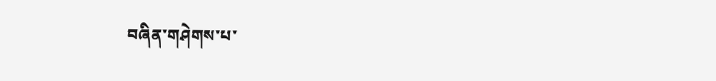བཞིན་གཤེགས་པ་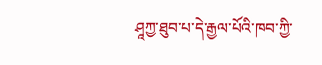ཤཱཀྱ་ཐུབ་པ་དེ་རྒྱལ་པོའི་ཁབ་ཀྱི་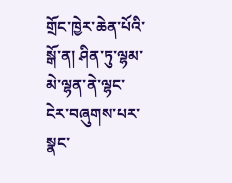གྲོང་ཁྱེར་ཆེན་པོའི་སྒོ་ན། ཤིན་ཏུ་ལྷམ་མེ་ལྷན་ནེ་ལྷང་ངེར་བཞུགས་པར་སྣང་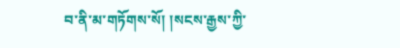བ་ནི་མ་གཏོགས་སོ། །སངས་རྒྱས་ཀྱི་